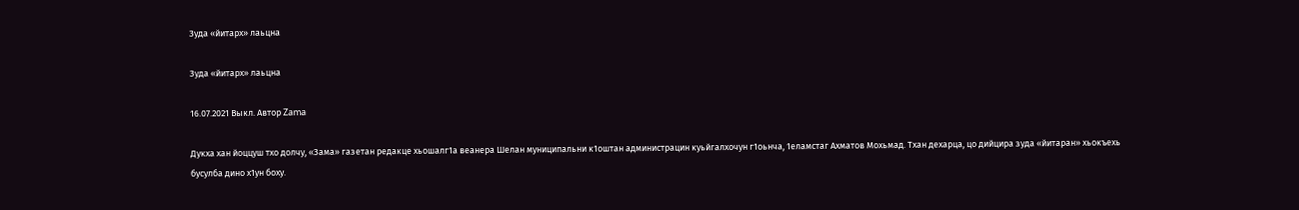Зуда «йитарх» лаьцна

Зуда «йитарх» лаьцна

16.07.2021 Выкл. Автор Zama

Дукха хан йоццуш тхо долчу, «Зама» газетан редакце хьошалг1а веанера Шелан муниципальни к1оштан администрацин куьйгалхочун г1оьнча, 1еламстаг Ахматов Мохьмад. Тхан дехарца, цо дийцира зуда «йитаран» хьокъехь бусулба дино х1ун боху.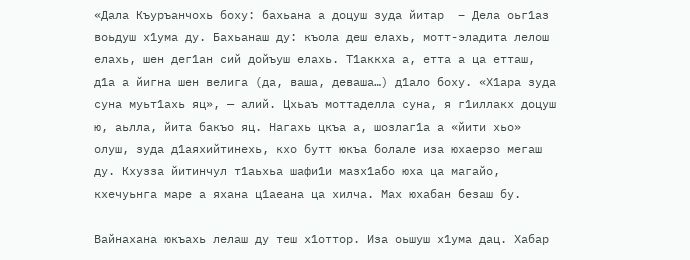«Дала Къуръанчохь боху: бахьана а доцуш зуда йитар  – Дела оьг1аз воьдуш х1ума ду. Бахьанаш ду: къола деш елахь, мотт-эладита лелош елахь, шен дег1ан сий дойъуш елахь. Т1аккха а, етта а ца етташ, д1а а йигна шен велига (да, ваша, деваша…) д1ало боху. «Х1ара зуда суна муьт1ахь яц», — алий. Цхьаъ моттаделла суна, я г1иллакх доцуш ю, аьлла, йита бакъо яц. Нагахь цкъа а, шозлаг1а а «йити хьо» олуш, зуда д1аяхийтинехь, кхо бутт юкъа болале иза юхаерзо мегаш ду. Кхузза йитинчул т1аьхьа шафи1и мазх1або юха ца магайо, кхечуьнга маре а яхана ц1аеана ца хилча. Мах юхабан безаш бу.

Вайнахана юкъахь лелаш ду теш х1оттор. Иза оьшуш х1ума дац. Хабар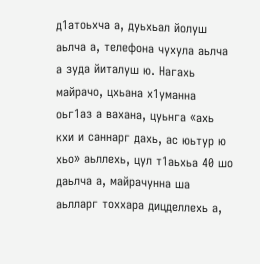д1атоьхча а, дуьхьал йолуш аьлча а, телефона чухула аьлча а зуда йиталуш ю. Нагахь майрачо, цхьана х1уманна оьг1аз а вахана, цуьнга «ахь кхи и саннарг дахь, ас юьтур ю хьо» аьллехь, цул т1аьхьа 40 шо даьлча а, майрачунна ша аьлларг тоххара дицделлехь а,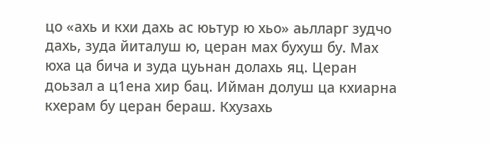цо «ахь и кхи дахь ас юьтур ю хьо» аьлларг зудчо дахь, зуда йиталуш ю, церан мах бухуш бу. Мах юха ца бича и зуда цуьнан долахь яц. Церан доьзал а ц1ена хир бац. Ийман долуш ца кхиарна кхерам бу церан бераш. Кхузахь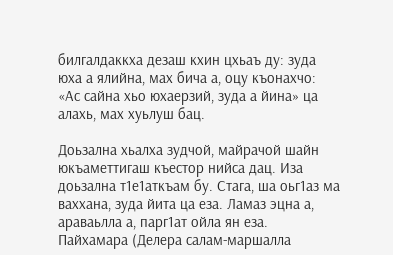билгалдаккха дезаш кхин цхьаъ ду: зуда юха а ялийна, мах бича а, оцу къонахчо: «Ас сайна хьо юхаерзий, зуда а йина» ца алахь, мах хуьлуш бац.

Доьзална хьалха зудчой, майрачой шайн юкъаметтигаш къестор нийса дац. Иза доьзална т1е1аткъам бу. Стага, ша оьг1аз ма ваххана, зуда йита ца еза. Ламаз эцна а, араваьлла а, парг1ат ойла ян еза. Пайхамара (Делера салам-маршалла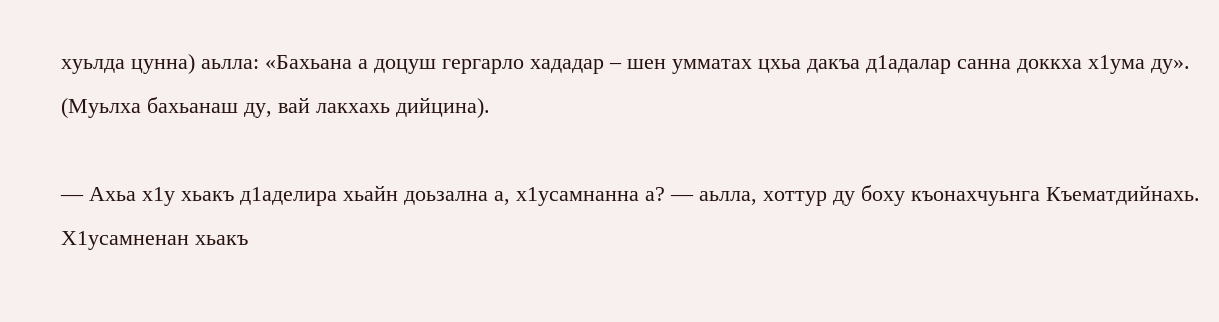хуьлда цунна) аьлла: «Бахьана а доцуш гергарло хададар – шен умматах цхьа дакъа д1адалар санна доккха х1ума ду». (Муьлха бахьанаш ду, вай лакхахь дийцина).

— Ахьа х1у хьакъ д1аделира хьайн доьзална а, х1усамнанна а? — аьлла, хоттур ду боху къонахчуьнга Къематдийнахь. Х1усамненан хьакъ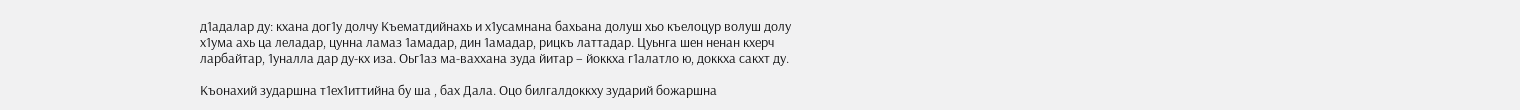д1адалар ду: кхана дог1у долчу Къематдийнахь и х1усамнана бахьана долуш хьо къелоцур волуш долу х1ума ахь ца леладар, цунна ламаз 1амадар, дин 1амадар, рицкъ латтадар. Цуьнга шен ненан кхерч ларбайтар, 1уналла дар ду-кх иза. Оьг1аз ма-ваххана зуда йитар – йоккха г1алатло ю, доккха сакхт ду.

Къонахий зударшна т1ех1иттийна бу ша , бах Дала. Оцо билгалдоккху зударий божаршна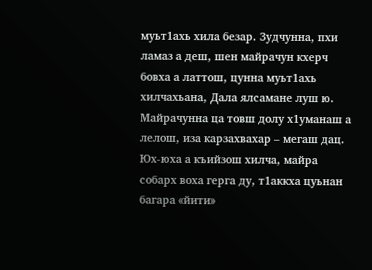муьт1ахь хила безар. Зудчунна, пхи ламаз а деш, шен майрачун кхерч бовха а латтош, цунна муьт1ахь хилчахьана, Дала ялсамане луш ю. Майрачунна ца товш долу х1уманаш а лелош, иза карзахвахар – мегаш дац. Юх-юха а къийзош хилча, майра собарх воха герга ду, т1аккха цуьнан багара «йити»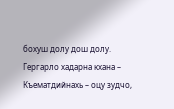бохуш долу дош долу. Гергарло хадарна кхана – Къематдийнахь – оцу зудчо,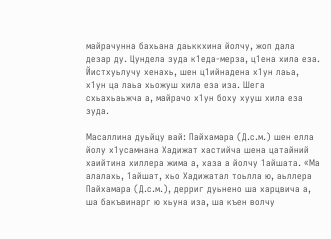майрачунна бахьана даьккхина йолчу, жоп дала дезар ду. Цундела зуда к1еда-мерза, ц1ена хила еза. Йистхуьлучу хенахь, шен ц1ийнадена х1ун лаьа, х1ун ца лаьа хьожуш хила еза иза. Шега схьахьаьжча а, майрачо х1ун боху хууш хила еза зуда.

Масаллина дуьйцу вай: Пайхамара (Д.с.м.) шен елла йолу х1усамнана Хадижат хастийча шена цатайний хаийтина хиллера жима а, хаза а йолчу 1айшата. «Ма алалахь, 1айшат, хьо Хадижатал тоьлла ю, аьллера Пайхамара (Д.с.м.), дерриг дуьнено ша харцвича а, ша бакъвинарг ю хьуна иза, ша къен волчу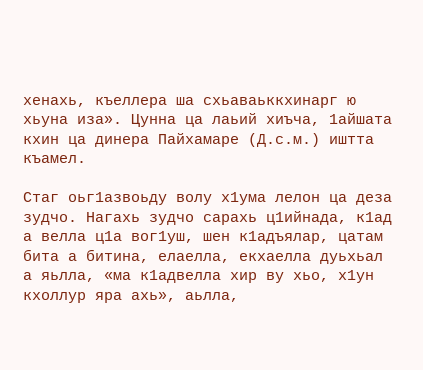хенахь, къеллера ша схьаваьккхинарг ю хьуна иза». Цунна ца лаьий хиъча, 1айшата кхин ца динера Пайхамаре (Д.с.м.) иштта къамел.

Стаг оьг1азвоьду волу х1ума лелон ца деза зудчо. Нагахь зудчо сарахь ц1ийнада, к1ад а велла ц1а вог1уш, шен к1адъялар, цатам бита а битина, елаелла, екхаелла дуьхьал а яьлла, «ма к1адвелла хир ву хьо, х1ун кхоллур яра ахь», аьлла,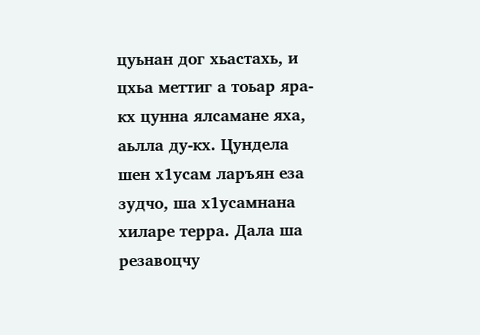цуьнан дог хьастахь, и цхьа меттиг а тоьар яра-кх цунна ялсамане яха, аьлла ду-кх. Цундела шен х1усам ларъян еза зудчо, ша х1усамнана хиларе терра. Дала ша резавоцчу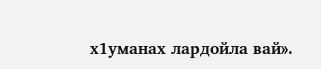х1уманах лардойла вай».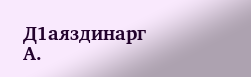Д1аяздинарг А.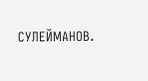СУЛЕЙМАНОВ.